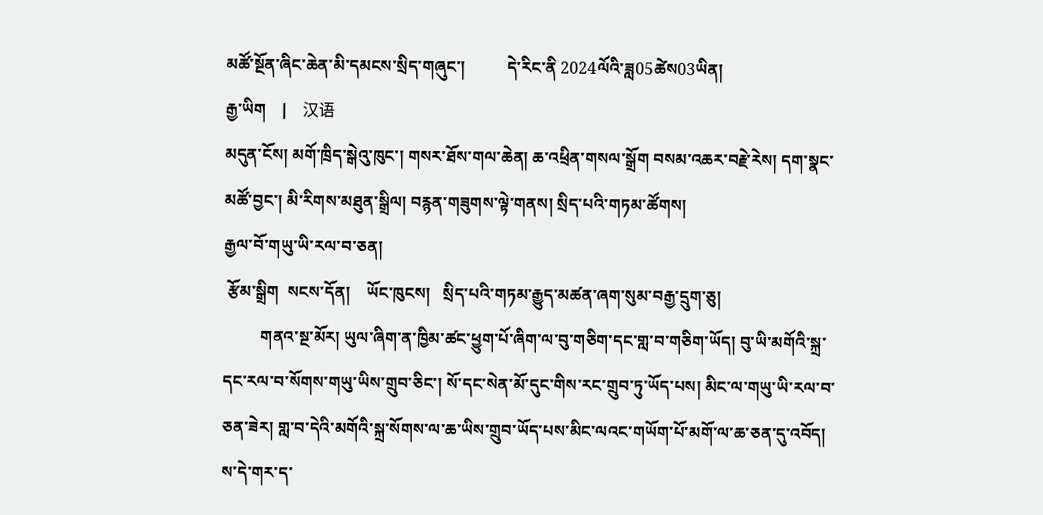མཚོ་སྔོན་ཞིང་ཆེན་མི་དམངས་སྲིད་གཞུང་།          དེ་རིང་ནི 2024ལོའི་ཟླ05ཚེས03ཡིན།
རྒྱ་ཡིག    |    汉语
མདུན་ངོས། མགོ་ཁྲིད་སྒེའུ་ཁུང་། གསར་ཐོས་གལ་ཆེན། ཆ་འཕྲིན་གསལ་སྒྲོག བསམ་འཆར་བརྗེ་རེས། དག་སྣང་མཚོ་བྱང་། མི་རིགས་མཐུན་སྒྲིལ། བརྙན་གཟུགས་ལྟེ་གནས། སྲིད་པའི་གཏམ་ཚོགས།
རྒྱལ་བོ་གཡུ་ཡི་རལ་བ་ཅན།
 རྩོམ་སྒྲིག  སངས་དོན།    ཡོང་ཁུངས།   སྲིད་པའི་གཏམ་རྒྱུད་མཚན་ཞག་སུམ་བརྒྱ་དྲུག་ཅུ།
         གནའ་སྔ་མོར། ཡུལ་ཞིག་ན་ཁྱིམ་ཚང་ཕྱུག་པོ་ཞིག་ལ་བུ་གཅིག་དང་གླ་བ་གཅིག་ཡོད། བུ་ཡི་མགོའི་སྐྲ་དང་རལ་བ་སོགས་གཡུ་ཡིས་གྲུབ་ཅིང་། སོ་དང་སེན་མོ་དུང་གིས་རང་གྲུབ་ཏུ་ཡོད་པས། མིང་ལ་གཡུ་ཡི་རལ་བ་ཅན་ཟེར། གླ་བ་དེའི་མགོའི་སྐྲ་སོགས་ལ་ཆ་ཡིས་གྲུབ་ཡོད་པས་མིང་ལའང་གཡོག་པོ་མགོ་ལ་ཆ་ཅན་དུ་འབོད། ས་དེ་གར་ད་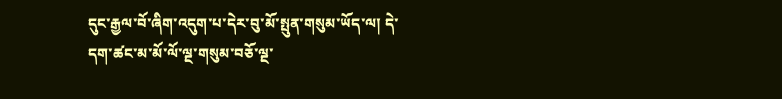དུང་རྒྱལ་བོ་ཞིག་འདུག་པ་དེར་བུ་མོ་སྤུན་གསུམ་ཡོད་ལ། དེ་དག་ཚང་མ་མོ་ལོ་ལྔ་གསུམ་བཅོ་ལྔ་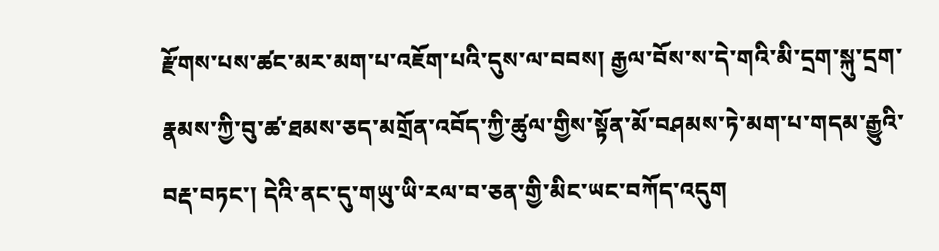རྫོགས་པས་ཚང་མར་མག་པ་འཇོག་པའི་དུས་ལ་བབས། རྒྱལ་བོས་ས་དེ་གའི་མི་དྲག་སྐུ་དྲག་རྣམས་ཀྱི་བུ་ཚ་ཐམས་ཅད་མགྲོན་འབོད་ཀྱི་ཚུལ་གྱིས་སྟོན་མོ་བཤམས་ཏེ་མག་པ་གདམ་རྒྱུའི་བརྡ་བཏང་། དེའི་ནང་དུ་གཡུ་ཡི་རལ་བ་ཅན་གྱི་མིང་ཡང་བཀོད་འདུག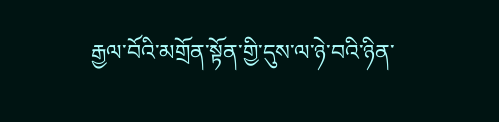རྒྱལ་བོའི་མགྲོན་སྟོན་གྱི་དུས་ལ་ཉེ་བའི་ཉིན་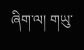ཞིག་ལ། གཡུ་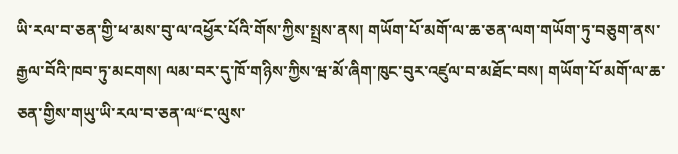ཡི་རལ་བ་ཅན་གྱི་ཕ་མས་བུ་ལ་འཕྱོར་པོའི་གོས་ཀྱིས་སྤྲས་ནས། གཡོག་པོ་མགོ་ལ་ཆ་ཅན་ལག་གཡོག་ཏུ་བཅུག་ནས་རྒྱལ་བོའི་ཁབ་ཏུ་མངགས། ལམ་བར་དུ་ཁོ་གཉིས་ཀྱིས་ཝ་མོ་ཞིག་ཁུང་བུར་འཛུལ་བ་མཐོང་བས། གཡོག་པོ་མགོ་ལ་ཆ་ཅན་གྱིས་གཡུ་ཡི་རལ་བ་ཅན་ལ“ང་ལུས་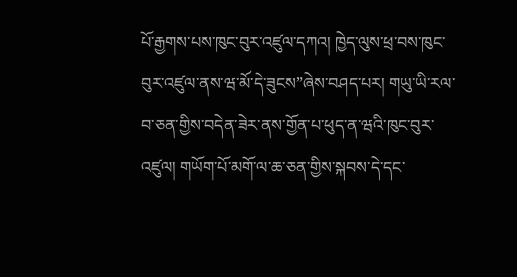པོ་རྒྱགས་པས་ཁུང་བུར་འཛུལ་དཀའ། ཁྱེད་ལུས་ཕྲ་བས་ཁུང་བུར་འཛུལ་ནས་ཝ་མོ་དེ་ཟུངས”ཞེས་བཤད་པར། གཡུ་ཡི་རལ་བ་ཅན་གྱིས་བདེན་ཟེར་ནས་གྱོན་པ་ཕུད་ན་ཝའི་ཁུང་བུར་འཛུལ། གཡོག་པོ་མགོ་ལ་ཆ་ཅན་གྱིས་སྐབས་དེ་དང་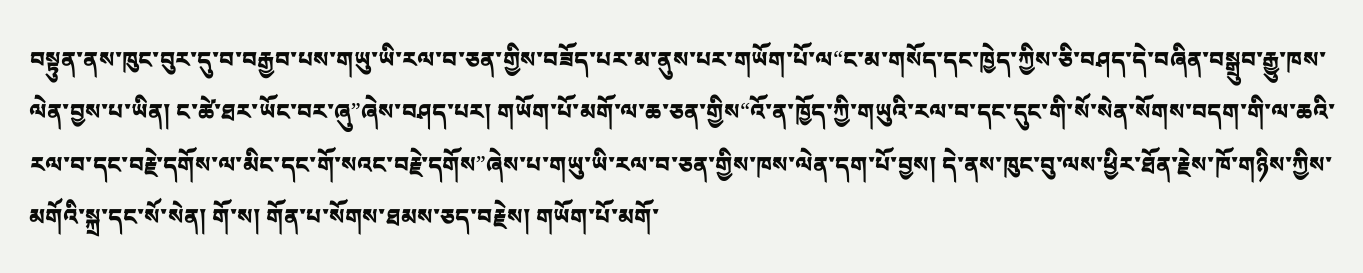བསྟུན་ནས་ཁུང་བུར་དུ་བ་བརྒྱབ་པས་གཡུ་ཡི་རལ་བ་ཅན་གྱིས་བཟོད་པར་མ་ནུས་པར་གཡོག་པོ་ལ“ང་མ་གསོད་དང་ཁྱེད་ཀྱིས་ཅི་བཤད་དེ་བཞིན་བསྒྲུབ་རྒྱུ་ཁས་ལེན་བྱས་པ་ཡིན། ང་ཚེ་ཐར་ཡོང་བར་ཞུ”ཞེས་བཤད་པར། གཡོག་པོ་མགོ་ལ་ཆ་ཅན་གྱིས“འོ་ན་ཁྱོད་ཀྱི་གཡུའི་རལ་བ་དང་དུང་གི་སོ་སེན་སོགས་བདག་གི་ལ་ཆའི་རལ་བ་དང་བརྗེ་དགོས་ལ་མིང་དང་གོ་སའང་བརྗེ་དགོས”ཞེས་པ་གཡུ་ཡི་རལ་བ་ཅན་གྱིས་ཁས་ལེན་དག་པོ་བྱས། དེ་ནས་ཁུང་བུ་ལས་ཕྱིར་ཐོན་རྗེས་ཁོ་གཉིས་ཀྱིས་མགོའི་སྐྲ་དང་སོ་སེན། གོ་ས། གོན་པ་སོགས་ཐམས་ཅད་བརྗེས། གཡོག་པོ་མགོ་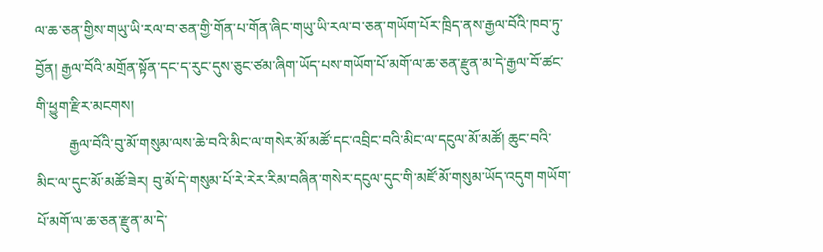ལ་ཆ་ཅན་གྱིས་གཡུ་ཡི་རལ་བ་ཅན་གྱི་གོན་པ་གོན་ཞིང་གཡུ་ཡི་རལ་བ་ཅན་གཡོག་པོར་ཁྲིད་ནས་རྒྱལ་བོའི་ཁབ་ཏུ་བྱོན། རྒྱལ་བོའི་མགྲོན་སྟོན་དང་ད་རུང་དུས་ཅུང་ཙམ་ཞིག་ཡོད་པས་གཡོག་པོ་མགོ་ལ་ཆ་ཅན་རྫུན་མ་དེ་རྒྱལ་བོ་ཚང་གི་ཕྱུག་རྫིར་མངགས།
         རྒྱལ་བོའི་བུ་མོ་གསུམ་ལས་ཆེ་བའི་མིང་ལ་གསེར་མོ་མཚོ་དང་འབྲིང་བའི་མིང་ལ་དངུལ་མོ་མཚོ། ཆུང་བའི་མིང་ལ་དུང་མོ་མཚོ་ཟེར། བུ་མོ་དེ་གསུམ་པོ་རེ་རེར་རིམ་བཞིན་གསེར་དངུལ་དུང་གི་མཛོ་མོ་གསུམ་ཡོད་འདུག གཡོག་པོ་མགོ་ལ་ཆ་ཅན་རྫུན་མ་དེ་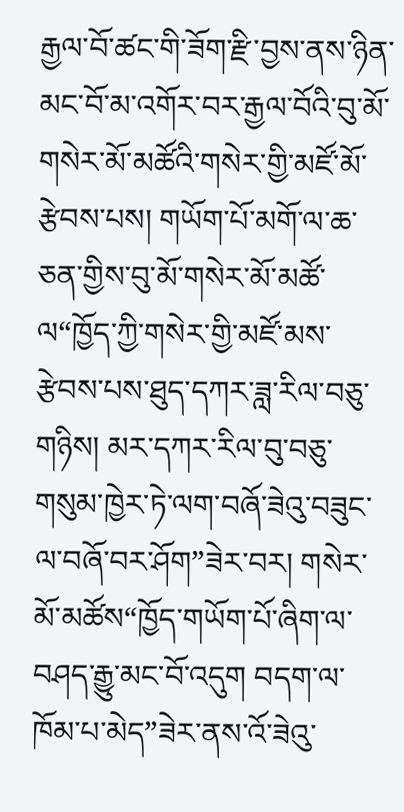རྒྱལ་བོ་ཚང་གི་ཟོག་རྫི་བྱས་ནས་ཉིན་མང་བོ་མ་འགོར་བར་རྒྱལ་བོའི་བུ་མོ་གསེར་མོ་མཚོའི་གསེར་གྱི་མཛོ་མོ་རྩེབས་པས། གཡོག་པོ་མགོ་ལ་ཆ་ཅན་གྱིས་བུ་མོ་གསེར་མོ་མཚོ་ལ“ཁྱོད་ཀྱི་གསེར་གྱི་མཛོ་མས་རྩེབས་པས་ཐུད་དཀར་ཟླ་རིལ་བཅུ་གཉིས། མར་དཀར་རིལ་བུ་བཅུ་གསུམ་ཁྱེར་ཏེ་ལག་བཞོ་ཟེའུ་བཟུང་ལ་བཞོ་བར་ཤོག”ཟེར་བར། གསེར་མོ་མཚོས“ཁྱོད་གཡོག་པོ་ཞིག་ལ་བཤད་རྒྱུ་མང་བོ་འདུག བདག་ལ་ཁོམ་པ་མེད”ཟེར་ནས་འོ་ཟེའུ་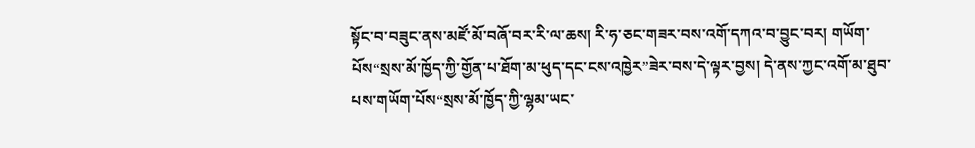སྟོང་བ་བཟུང་ནས་མཛོ་མོ་བཞོ་བར་རི་ལ་ཆས། རི་ཧ་ཅང་གཟར་བས་འགོ་དཀའ་བ་བྱུང་བར། གཡོག་པོས“སྲས་མོ་ཁྱོད་ཀྱི་གྱོན་པ་ཐོག་མ་ཕུད་དང་ངས་འཁྱེར”ཟེར་བས་དེ་ལྟར་བྱས། དེ་ནས་ཀྱང་འགོ་མ་ཐུབ་པས་གཡོག་པོས“སྲས་མོ་ཁྱོད་ཀྱི་ལྷམ་ཡང་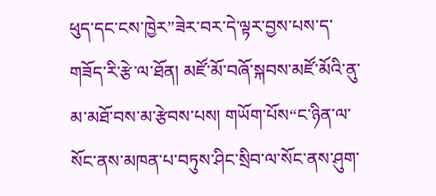ཕུད་དང་ངས་ཁྱེར”ཟེར་བར་དེ་ལྟར་བྱས་པས་ད་གཟོད་རི་རྩེ་ལ་ཐོན། མཛོ་མོ་བཞོ་སྐབས་མཛོ་མོའི་ནུ་མ་མཐོ་བས་མ་རྩེབས་པས། གཡོག་པོས“ང་ཉིན་ལ་སོང་ནས་མཁན་པ་བཏུས་ཤིང་སྲིབ་ལ་སོང་ནས་ཤུག་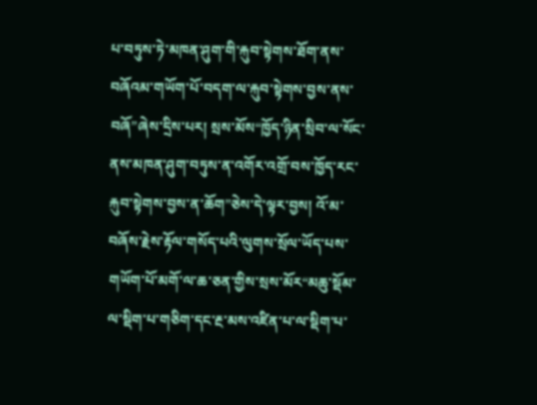པ་བཏུས་ཏེ་མཁན་ཤུག་གི་རྐུབ་སྟེགས་ཐོག་ནས་བཞོའམ་གཡོག་པོ་བདག་ལ་རྐུབ་སྟེགས་བྱས་ནས་བཞོ”ཞེས་དྲིས་པར། སྲས་མོས“ཁྱོད་ཉིན་སྲིབ་ལ་སོང་ནས་མཁན་ཤུག་བཏུས་ན་འགོར་འགྲོ་བས་ཁྱོད་རང་རྐུབ་སྟེགས་བྱས་ན་ཆོག”ཅེས་དེ་ལྟར་བྱས། འོ་མ་བཞོས་རྗེས་རྟོལ་གསོད་པའི་ལུགས་སྲོལ་ཡོད་པས་གཡོག་པོ་མགོ་ལ་ཆ་ཅན་གྱིས་སྲས་མོར“མཆུ་སྡོམ་ལ་སྡིག་པ་གཅིག་དང་རྔ་མས་འཛིན་པ་ལ་སྡིག་པ་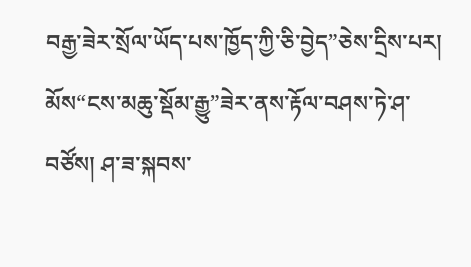བརྒྱ་ཟེར་སྲོལ་ཡོད་པས་ཁྱོད་ཀྱི་ཅི་བྱེད”ཅེས་དྲིས་པར། མོས“ངས་མཆུ་སྡོམ་རྒྱུ”ཟེར་ནས་རྟོལ་བཤས་ཏེ་ཤ་བཙོས། ཤ་ཟ་སྐབས་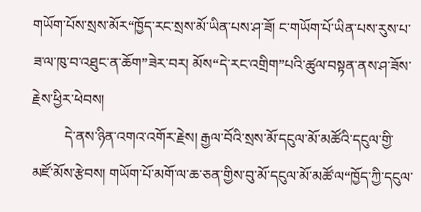གཡོག་པོས་སྲས་མོར“ཁྱོད་རང་སྲས་མོ་ཡིན་པས་ཤ་ཟོ། ང་གཡོག་པོ་ཡིན་པས་རུས་པ་ཟ་ལ་ཁུ་བ་འཐུང་ན་ཆོག”ཟེར་བར། མོས“དེ་རང་འགྲིག”པའི་ཚུལ་བསྟན་ནས་ཤ་ཟོས་རྗེས་ཕྱིར་ཕེབས།
         དེ་ནས་ཉིན་འགའ་འགོར་རྗེས། རྒྱལ་བོའི་སྲས་མོ་དངུལ་མོ་མཚོའི་དངུལ་གྱི་མཛོ་མོས་རྩེབས། གཡོག་པོ་མགོ་ལ་ཆ་ཅན་གྱིས་བུ་མོ་དངུལ་མོ་མཚོ་ལ“ཁྱོད་ཀྱི་དངུལ་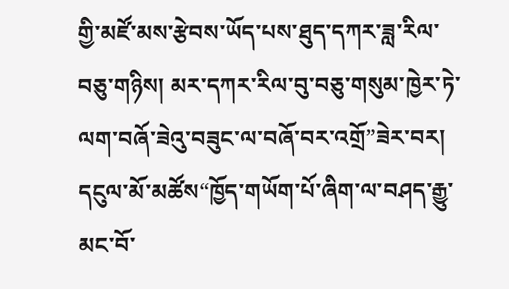གྱི་མཛོ་མས་རྩེབས་ཡོད་པས་ཐུད་དཀར་ཟླ་རིལ་བཅུ་གཉིས། མར་དཀར་རིལ་བུ་བཅུ་གསུམ་ཁྱེར་ཏེ་ལག་བཞོ་ཟེའུ་བཟུང་ལ་བཞོ་བར་འགྲོ”ཟེར་བར། དངུལ་མོ་མཚོས“ཁྱོད་གཡོག་པོ་ཞིག་ལ་བཤད་རྒྱུ་མང་བོ་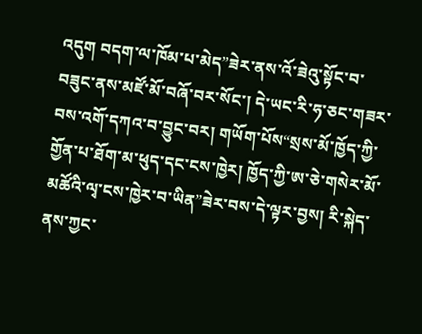འདུག བདག་ལ་ཁོམ་པ་མེད”ཟེར་ནས་འོ་ཟེའུ་སྟོང་བ་བཟུང་ནས་མཛོ་མོ་བཞོ་བར་སོང་། དེ་ཡང་རི་ཧ་ཅང་གཟར་བས་འགོ་དཀའ་བ་བྱུང་བར། གཡོག་པོས“སྲས་མོ་ཁྱོད་ཀྱི་གྱོན་པ་ཐོག་མ་ཕུད་དང་ངས་ཁྱེར། ཁྱོད་ཀྱི་ཨ་ཅེ་གསེར་མོ་མཚོའི་ལྭ་ངས་ཁྱེར་བ་ཡིན”ཟེར་བས་དེ་ལྟར་བྱས། རི་སྐེད་ནས་ཀྱང་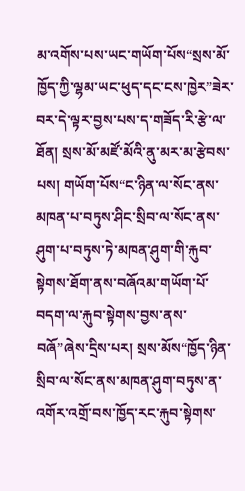མ་འགོས་པས་ཡང་གཡོག་པོས“སྲས་མོ་ཁྱོད་ཀྱི་ལྷམ་ཡང་ཕུད་དང་ངས་ཁྱེར”ཟེར་བར་དེ་ལྟར་བྱས་པས་ད་གཟོད་རི་རྩེ་ལ་ཐོན། སྲས་མོ་མཛོ་མོའི་ནུ་མར་མ་རྩེབས་པས། གཡོག་པོས“ང་ཉིན་ལ་སོང་ནས་མཁན་པ་བཏུས་ཤིང་སྲིབ་ལ་སོང་ནས་ཤུག་པ་བཏུས་ཏེ་མཁན་ཤུག་གི་རྐུབ་སྟེགས་ཐོག་ནས་བཞོའམ་གཡོག་པོ་བདག་ལ་རྐུབ་སྟེགས་བྱས་ནས་བཞོ”ཞེས་དྲིས་པར། སྲས་མོས“ཁྱོད་ཉིན་སྲིབ་ལ་སོང་ནས་མཁན་ཤུག་བཏུས་ན་འགོར་འགྲོ་བས་ཁྱོད་རང་རྐུབ་སྟེགས་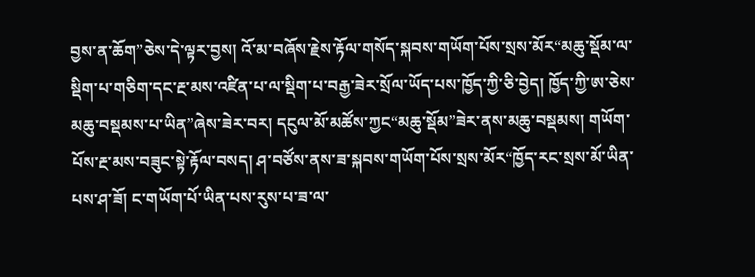བྱས་ན་ཆོག”ཅེས་དེ་ལྟར་བྱས། འོ་མ་བཞོས་རྗེས་རྟོལ་གསོད་སྐབས་གཡོག་པོས་སྲས་མོར“མཆུ་སྡོམ་ལ་སྡིག་པ་གཅིག་དང་རྔ་མས་འཛིན་པ་ལ་སྡིག་པ་བརྒྱ་ཟེར་སྲོལ་ཡོད་པས་ཁྱོད་ཀྱི་ཅི་བྱེད། ཁྱོད་ཀྱི་ཨ་ཅེས་མཆུ་བསྡམས་པ་ཡིན”ཞེས་ཟེར་བར། དངུལ་མོ་མཚོས་ཀྱང“མཆུ་སྡོམ”ཟེར་ནས་མཆུ་བསྡམས། གཡོག་པོས་རྔ་མས་བཟུང་སྟེ་རྟོལ་བསད། ཤ་བཙོས་ནས་ཟ་སྐབས་གཡོག་པོས་སྲས་མོར“ཁྱོད་རང་སྲས་མོ་ཡིན་པས་ཤ་ཟོ། ང་གཡོག་པོ་ཡིན་པས་རུས་པ་ཟ་ལ་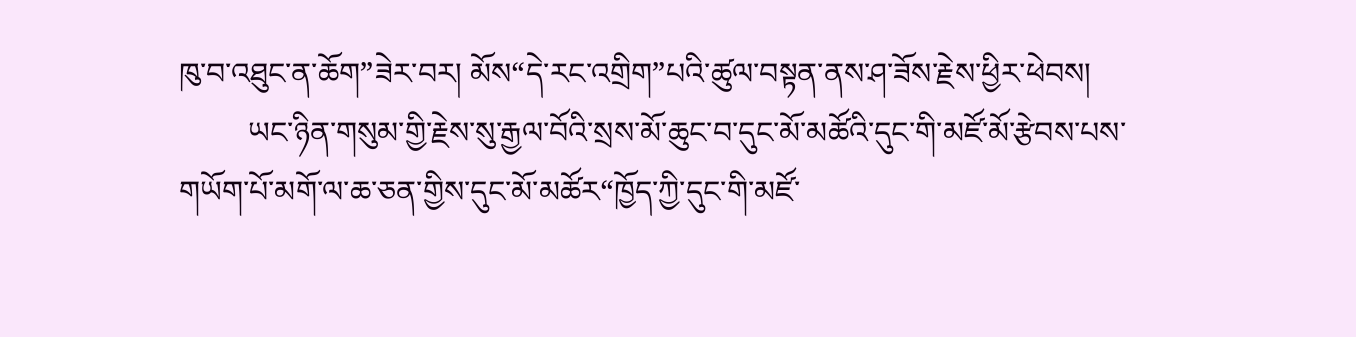ཁུ་བ་འཐུང་ན་ཆོག”ཟེར་བར། མོས“དེ་རང་འགྲིག”པའི་ཚུལ་བསྟན་ནས་ཤ་ཟོས་རྗེས་ཕྱིར་ཕེབས།
         ཡང་ཉིན་གསུམ་གྱི་རྗེས་སུ་རྒྱལ་བོའི་སྲས་མོ་ཆུང་བ་དུང་མོ་མཚོའི་དུང་གི་མཛོ་མོ་རྩེབས་པས་གཡོག་པོ་མགོ་ལ་ཆ་ཅན་གྱིས་དུང་མོ་མཚོར“ཁྱོད་ཀྱི་དུང་གི་མཛོ་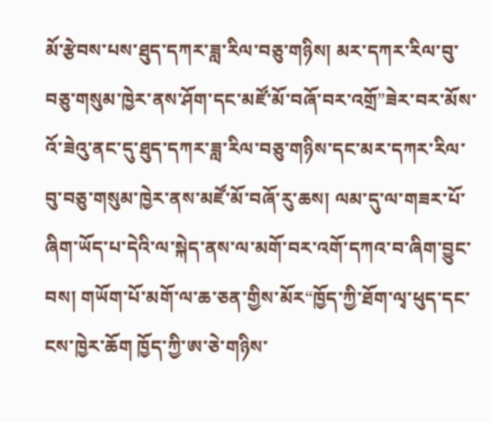མོ་རྩེབས་པས་ཐུད་དཀར་ཟླ་རིལ་བཅུ་གཉིས། མར་དཀར་རིལ་བུ་བཅུ་གསུམ་ཁྱེར་ནས་ཤོག་དང་མཛོ་མོ་བཞོ་བར་འགྲོ”ཟེར་བར་མོས་འོ་ཟེའུ་ནང་དུ་ཐུད་དཀར་ཟླ་རིལ་བཅུ་གཉིས་དང་མར་དཀར་རིལ་བུ་བཅུ་གསུམ་ཁྱེར་ནས་མཛོ་མོ་བཞོ་རུ་ཆས། ལམ་དུ་ལ་གཟར་པོ་ཞིག་ཡོད་པ་དེའི་ལ་སྐེད་ནས་ལ་མགོ་བར་འགོ་དཀའ་བ་ཞིག་བྱུང་བས། གཡོག་པོ་མགོ་ལ་ཆ་ཅན་གྱིས་མོར“ཁྱོད་ཀྱི་ཐོག་ལྭ་ཕུད་དང་ངས་ཁྱེར་ཆོག ཁྱོད་ཀྱི་ཨ་ཅེ་གཉིས་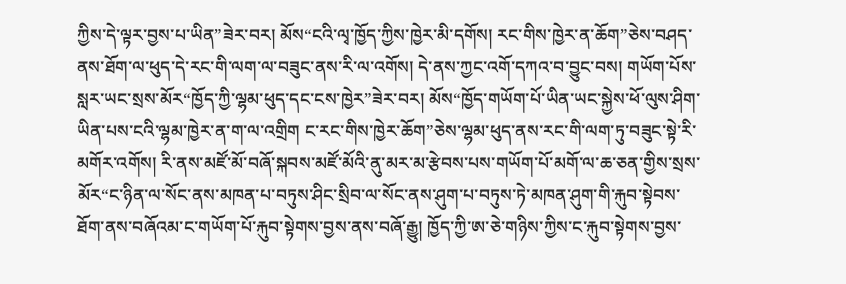ཀྱིས་དེ་ལྟར་བྱས་པ་ཡིན”ཟེར་བར། མོས“ངའི་ལྭ་ཁྱོད་ཀྱིས་ཁྱེར་མི་དགོས། རང་གིས་ཁྱེར་ན་ཆོག”ཅེས་བཤད་ནས་ཐོག་ལ་ཕུད་དེ་རང་གི་ལག་ལ་བཟུང་ནས་རི་ལ་འགོས། དེ་ནས་ཀྱང་འགོ་དཀའ་བ་བྱུང་བས། གཡོག་པོས་སླར་ཡང་སྲས་མོར“ཁྱོད་ཀྱི་ལྷམ་ཕུད་དང་ངས་ཁྱེར”ཟེར་བར། མོས“ཁྱོད་གཡོག་པོ་ཡིན་ཡང་སྐྱེས་ཕོ་ལུས་ཤིག་ཡིན་པས་ངའི་ལྷམ་ཁྱེར་ན་ག་ལ་འགྲིག ང་རང་གིས་ཁྱེར་ཆོག”ཅེས་ལྷམ་ཕུད་ནས་རང་གི་ལག་ཏུ་བཟུང་སྟེ་རི་མགོར་འགོས། རི་ནས་མཛོ་མོ་བཞོ་སྐབས་མཛོ་མོའི་ནུ་མར་མ་རྩེབས་པས་གཡོག་པོ་མགོ་ལ་ཆ་ཅན་གྱིས་སྲས་མོར“ང་ཉིན་ལ་སོང་ནས་མཁན་པ་བཏུས་ཤིང་སྲིབ་ལ་སོང་ནས་ཤུག་པ་བཏུས་ཏེ་མཁན་ཤུག་གི་རྐུབ་སྟེབས་ཐོག་ནས་བཞོའམ་ང་གཡོག་པོ་རྐུབ་སྟེགས་བྱས་ནས་བཞོ་རྒྱུ། ཁྱོད་ཀྱི་ཨ་ཅེ་གཉིས་ཀྱིས་ང་རྐུབ་སྟེགས་བྱས་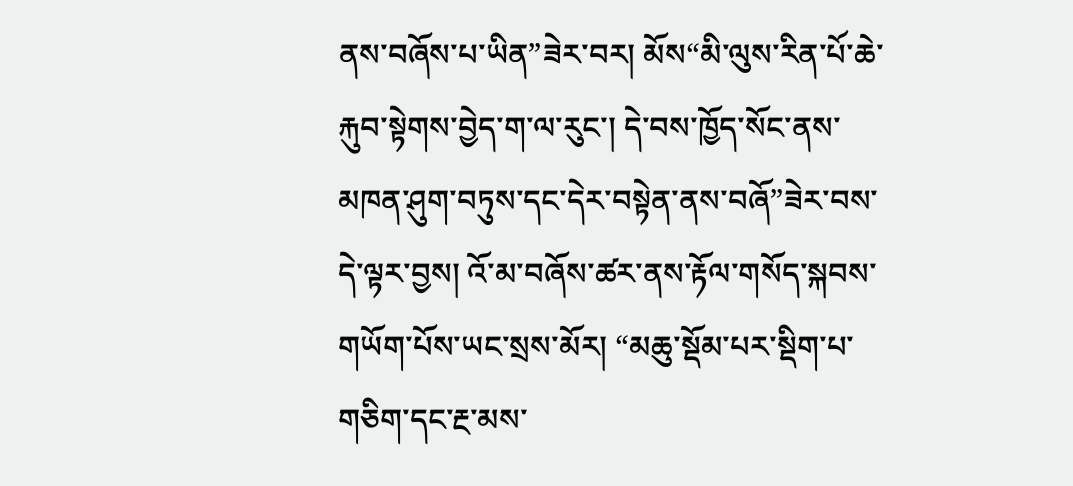ནས་བཞོས་པ་ཡིན”ཟེར་བར། མོས“མི་ལུས་རིན་པོ་ཆེ་རྐུབ་སྟེགས་བྱེད་ག་ལ་རུང་། དེ་བས་ཁྱོད་སོང་ནས་མཁན་ཤུག་བཏུས་དང་དེར་བསྟེན་ནས་བཞོ”ཟེར་བས་དེ་ལྟར་བྱས། འོ་མ་བཞོས་ཚར་ནས་རྟོལ་གསོད་སྐབས་གཡོག་པོས་ཡང་སྲས་མོར། “མཆུ་སྡོམ་པར་སྡིག་པ་གཅིག་དང་རྔ་མས་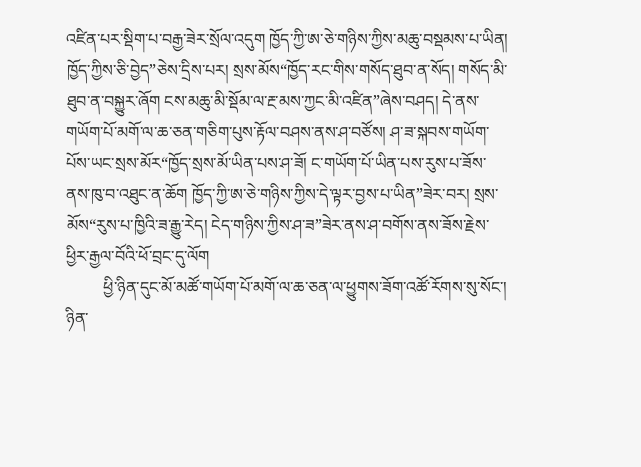འཛིན་པར་སྡིག་པ་བརྒྱ་ཟེར་སྲོལ་འདུག ཁྱོད་ཀྱི་ཨ་ཅེ་གཉིས་ཀྱིས་མཆུ་བསྡམས་པ་ཡིན། ཁྱོད་ཀྱིས་ཅི་བྱེད”ཅེས་དྲིས་པར། སྲས་མོས“ཁྱོད་རང་གིས་གསོད་ཐུབ་ན་སོད། གསོད་མི་ཐུབ་ན་བསྐྱུར་ཞོག ངས་མཆུ་མི་སྡོམ་ལ་རྔ་མས་ཀྱང་མི་འཛིན”ཞེས་བཤད། དེ་ནས་གཡོག་པོ་མགོ་ལ་ཆ་ཅན་གཅིག་པུས་རྟོལ་བཤས་ནས་ཤ་བཙོས། ཤ་ཟ་སྐབས་གཡོག་པོས་ཡང་སྲས་མོར“ཁྱོད་སྲས་མོ་ཡིན་པས་ཤ་ཟོ། ང་གཡོག་པོ་ཡིན་པས་རུས་པ་ཟོས་ནས་ཁུ་བ་འཐུང་ན་ཆོག ཁྱོད་ཀྱི་ཨ་ཅེ་གཉིས་ཀྱིས་དེ་ལྟར་བྱས་པ་ཡིན”ཟེར་བར། སྲས་མོས“རུས་པ་ཁྱིའི་ཟ་རྒྱུ་རེད། ངེད་གཉིས་ཀྱིས་ཤ་ཟ”ཟེར་ནས་ཤ་བགོས་ནས་ཟོས་རྗེས་ཕྱིར་རྒྱལ་བོའི་ཕོ་བྲང་དུ་ལོག
         ཕྱི་ཉིན་དུང་མོ་མཚོ་གཡོག་པོ་མགོ་ལ་ཆ་ཅན་ལ་ཕྱུགས་ཟོག་འཚོ་རོགས་སུ་སོང་། ཉིན་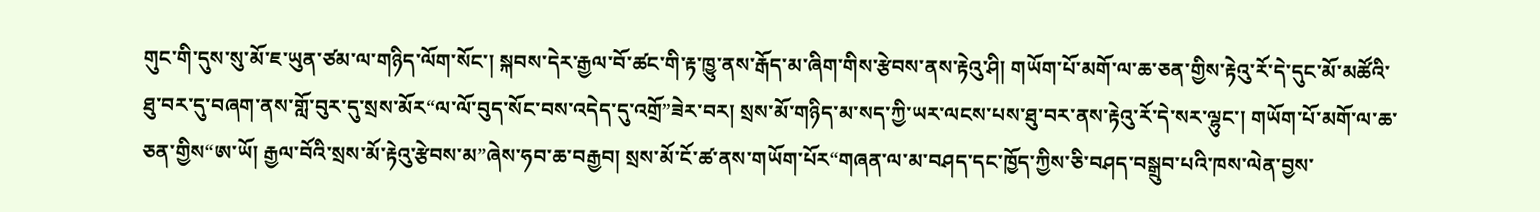གུང་གི་དུས་སུ་མོ་ཇ་ཡུན་ཙམ་ལ་གཉིད་ལོག་སོང་། སྐབས་དེར་རྒྱལ་བོ་ཚང་གི་རྟ་ཁྱུ་ནས་རྒོད་མ་ཞིག་གིས་རྩེབས་ནས་རྟེའུ་ཤི། གཡོག་པོ་མགོ་ལ་ཆ་ཅན་གྱིས་རྟེའུ་རོ་དེ་དུང་མོ་མཚོའི་ཐུ་བར་དུ་བཞག་ནས་གློ་བུར་དུ་སྲས་མོར“ལ་ལོ་བུད་སོང་བས་འདེད་དུ་འགྲོ”ཟེར་བར། སྲས་མོ་གཉིད་མ་སད་ཀྱི་ཡར་ལངས་པས་ཐུ་བར་ནས་རྟེའུ་རོ་དེ་སར་ལྷུང་། གཡོག་པོ་མགོ་ལ་ཆ་ཅན་གྱིས“ཨ་ཡོ། རྒྱལ་བོའི་སྲས་མོ་རྟེའུ་རྩེབས་མ”ཞེས་ཧབ་ཆ་བརྒྱབ། སྲས་མོ་ངོ་ཚ་ནས་གཡོག་པོར“གཞན་ལ་མ་བཤད་དང་ཁྱོད་ཀྱིས་ཅི་བཤད་བསྒྲུབ་པའི་ཁས་ལེན་བྱས་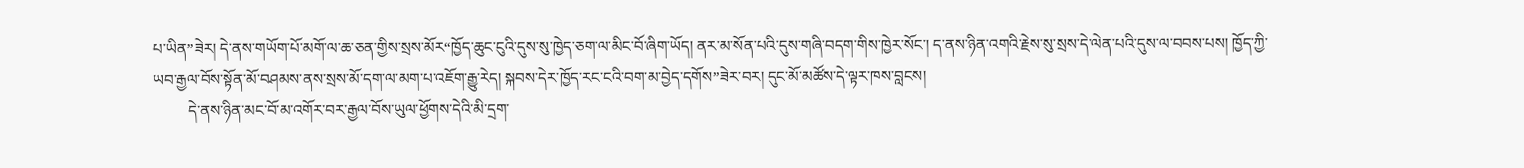པ་ཡིན”ཟེར། དེ་ནས་གཡོག་པོ་མགོ་ལ་ཆ་ཅན་གྱིས་སྲས་མོར“ཁྱོད་ཆུང་ངུའི་དུས་སུ་ཁྱེད་ཅག་ལ་མིང་བོ་ཞིག་ཡོད། ནར་མ་སོན་པའི་དུས་གཞི་བདག་གིས་ཁྱེར་སོང་། ད་ནས་ཉིན་འགའི་རྗེས་སུ་སྲས་དེ་ལེན་པའི་དུས་ལ་བབས་པས། ཁྱོད་ཀྱི་ཡབ་རྒྱལ་བོས་སྟོན་མོ་བཤམས་ནས་སྲས་མོ་དག་ལ་མག་པ་འཇོག་རྒྱུ་རེད། སྐབས་དེར་ཁྱོད་རང་ངའི་བག་མ་བྱེད་དགོས”ཟེར་བར། དུང་མོ་མཚོས་དེ་ལྟར་ཁས་བླངས།
         དེ་ནས་ཉིན་མང་བོ་མ་འགོར་བར་རྒྱལ་བོས་ཡུལ་ཕྱོགས་དེའི་མི་དྲག་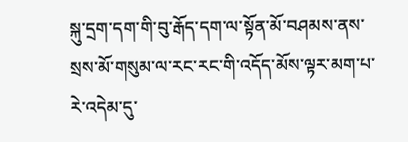སྐུ་དྲག་དག་གི་བུ་རྒོད་དག་ལ་སྟོན་མོ་བཤམས་ནས་སྲས་མོ་གསུམ་ལ་རང་རང་གི་འདོད་མོས་ལྟར་མག་པ་རེ་འདེམ་དུ་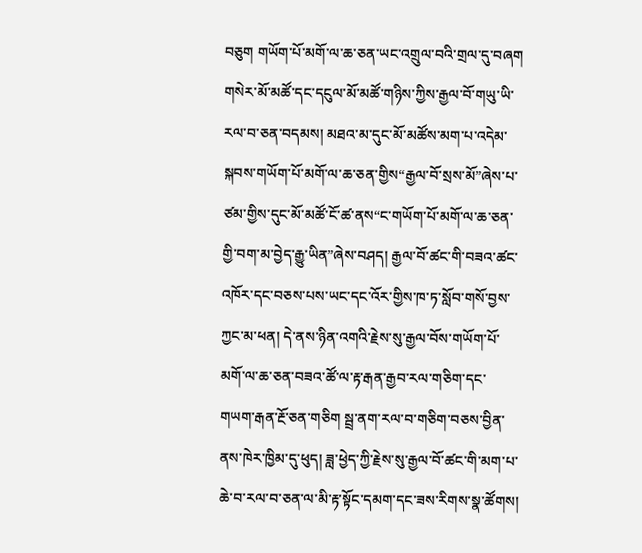བཅུག གཡོག་པོ་མགོ་ལ་ཆ་ཅན་ཡང་འགྲུལ་བའི་གྲལ་དུ་བཞག གསེར་མོ་མཚོ་དང་དངུལ་མོ་མཚོ་གཉིས་ཀྱིས་རྒྱལ་བོ་གཡུ་ཡི་རལ་བ་ཅན་བདམས། མཐའ་མ་དུང་མོ་མཚོས་མག་པ་འདེམ་སྐབས་གཡོག་པོ་མགོ་ལ་ཆ་ཅན་གྱིས“རྒྱལ་བོ་སྲས་མོ”ཞེས་པ་ཙམ་གྱིས་དུང་མོ་མཚོ་ངོ་ཚ་ནས“ང་གཡོག་པོ་མགོ་ལ་ཆ་ཅན་གྱི་བག་མ་བྱེད་རྒྱུ་ཡིན”ཞེས་བཤད། རྒྱལ་བོ་ཚང་གི་བཟའ་ཚང་འཁོར་དང་བཅས་པས་ཡང་དང་འོར་གྱིས་ཁ་ཏ་སློབ་གསོ་བྱས་ཀྱང་མ་ཕན། དེ་ནས་ཉིན་འགའི་རྗེས་སུ་རྒྱལ་བོས་གཡོག་པོ་མགོ་ལ་ཆ་ཅན་བཟའ་ཚོ་ལ་རྟ་རྒན་རྒྱབ་རལ་གཅིག་དང་གཡག་རྒན་རྔོ་ཅན་གཅིག སྦྲ་ནག་རལ་བ་གཅིག་བཅས་བྱིན་ནས་ཁེར་ཁྱིམ་དུ་ཕུད། ཟླ་ཕྱེད་ཀྱི་རྗེས་སུ་རྒྱལ་བོ་ཚང་གི་མག་པ་ཆེ་བ་རལ་བ་ཅན་ལ་མི་རྟ་སྟོང་དམག་དང་ཟས་རིགས་སྣ་ཚོགས།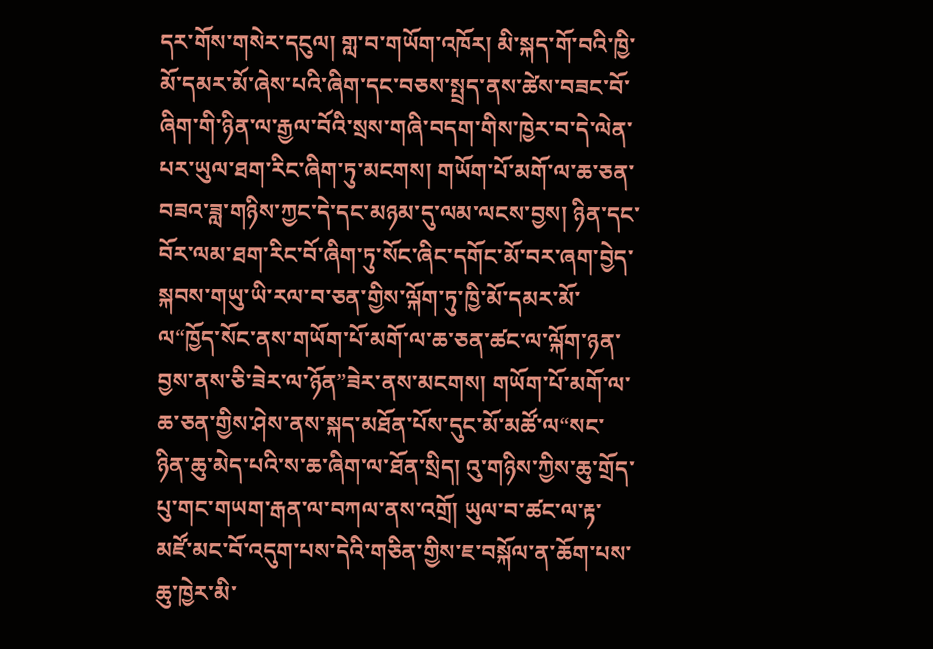དར་གོས་གསེར་དངུལ། གླ་བ་གཡོག་འཁོར། མི་སྐད་གོ་བའི་ཁྱི་མོ་དམར་མོ་ཞེས་པའི་ཞིག་དང་བཅས་སྤྲད་ནས་ཚེས་བཟང་བོ་ཞིག་གི་ཉིན་ལ་རྒྱལ་བོའི་སྲས་གཞི་བདག་གིས་ཁྱེར་བ་དེ་ལེན་པར་ཡུལ་ཐག་རིང་ཞིག་ཏུ་མངགས། གཡོག་པོ་མགོ་ལ་ཆ་ཅན་བཟའ་ཟླ་གཉིས་ཀྱང་དེ་དང་མཉམ་དུ་ལམ་ལངས་བྱས། ཉིན་དང་བོར་ལམ་ཐག་རིང་བོ་ཞིག་ཏུ་སོང་ཞིང་དགོང་མོ་བར་ཞག་བྱེད་སྐབས་གཡུ་ཡི་རལ་བ་ཅན་གྱིས་ལྐོག་ཏུ་ཁྱི་མོ་དམར་མོ་ལ“ཁྱོད་སོང་ནས་གཡོག་པོ་མགོ་ལ་ཆ་ཅན་ཚང་ལ་ལྐོག་ཉན་བྱས་ནས་ཅི་ཟེར་ལ་ཉོན”ཟེར་ནས་མངགས། གཡོག་པོ་མགོ་ལ་ཆ་ཅན་གྱིས་ཤེས་ནས་སྐད་མཐོན་པོས་དུང་མོ་མཚོ་ལ“སང་ཉིན་ཆུ་མེད་པའི་ས་ཆ་ཞིག་ལ་ཐོན་སྲིད། འུ་གཉིས་ཀྱིས་ཆུ་གྲོད་པུ་གང་གཡག་རྒན་ལ་བཀལ་ནས་འགྲོ། ཡུལ་བ་ཚང་ལ་རྟ་མཛོ་མང་བོ་འདུག་པས་དེའི་གཅིན་གྱིས་ཇ་བསྐོལ་ན་ཆོག་པས་ཆུ་ཁྱེར་མི་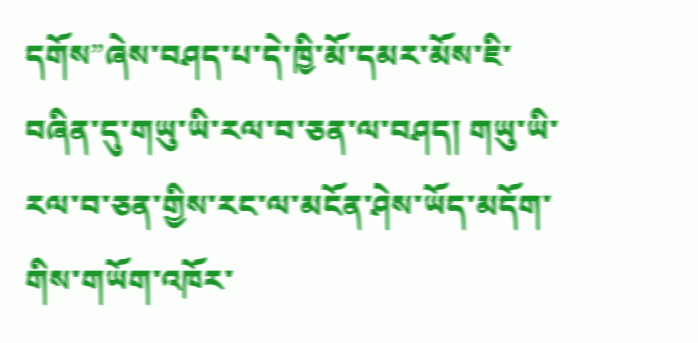དགོས”ཞེས་བཤད་པ་དེ་ཁྱི་མོ་དམར་མོས་ཇི་བཞིན་དུ་གཡུ་ཡི་རལ་བ་ཅན་ལ་བཤད། གཡུ་ཡི་རལ་བ་ཅན་གྱིས་རང་ལ་མངོན་ཤེས་ཡོད་མདོག་གིས་གཡོག་འཁོར་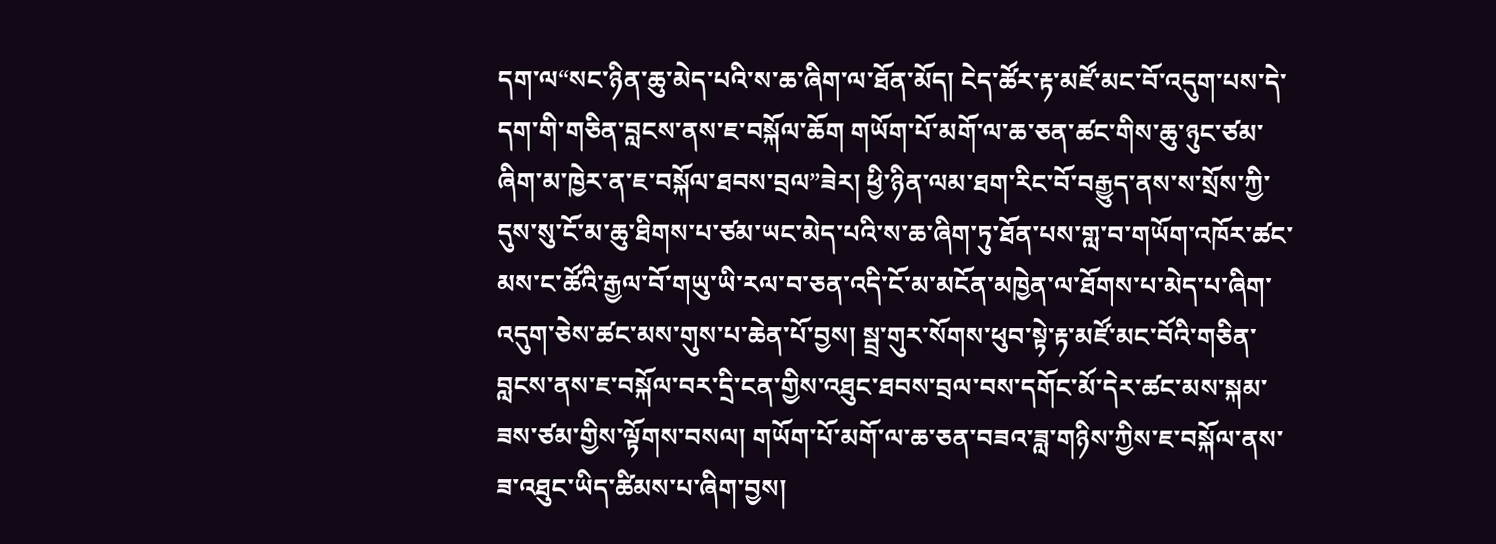དག་ལ“སང་ཉིན་ཆུ་མེད་པའི་ས་ཆ་ཞིག་ལ་ཐོན་མོད། ངེད་ཚོར་རྟ་མཛོ་མང་བོ་འདུག་པས་དེ་དག་གི་གཅིན་བླངས་ནས་ཇ་བསྐོལ་ཆོག གཡོག་པོ་མགོ་ལ་ཆ་ཅན་ཚང་གིས་ཆུ་ཉུང་ཙམ་ཞིག་མ་ཁྱེར་ན་ཇ་བསྐོལ་ཐབས་བྲལ”ཟེར། ཕྱི་ཉིན་ལམ་ཐག་རིང་བོ་བརྒྱུད་ནས་ས་སྲོས་ཀྱི་དུས་སུ་ངོ་མ་ཆུ་ཐིགས་པ་ཙམ་ཡང་མེད་པའི་ས་ཆ་ཞིག་ཏུ་ཐོན་པས་གླ་བ་གཡོག་འཁོར་ཚང་མས་ང་ཚོའི་རྒྱལ་བོ་གཡུ་ཡི་རལ་བ་ཅན་འདི་ངོ་མ་མངོན་མཁྱེན་ལ་ཐོགས་པ་མེད་པ་ཞིག་འདུག་ཅེས་ཚང་མས་གུས་པ་ཆེན་པོ་བྱས། སྦྲ་གུར་སོགས་ཕུབ་སྟེ་རྟ་མཛོ་མང་བོའི་གཅིན་བླངས་ནས་ཇ་བསྐོལ་བར་དྲི་ངན་གྱིས་འཐུང་ཐབས་བྲལ་བས་དགོང་མོ་དེར་ཚང་མས་སྐམ་ཟས་ཙམ་གྱིས་ལྟོགས་བསལ། གཡོག་པོ་མགོ་ལ་ཆ་ཅན་བཟའ་ཟླ་གཉིས་ཀྱིས་ཇ་བསྐོལ་ནས་ཟ་འཐུང་ཡིད་ཚིམས་པ་ཞིག་བྱས།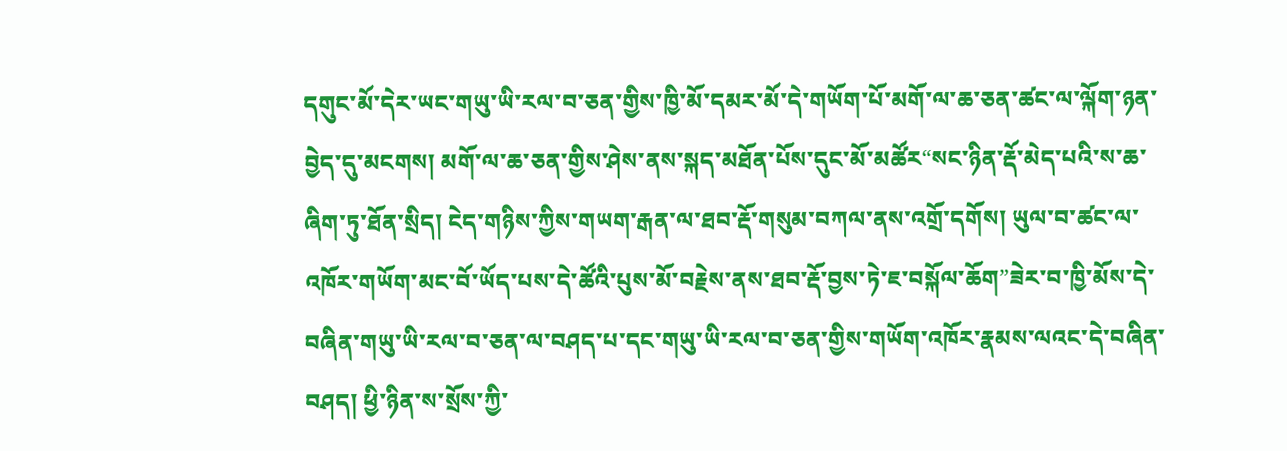དགུང་མོ་དེར་ཡང་གཡུ་ཡི་རལ་བ་ཅན་གྱིས་ཁྱི་མོ་དམར་མོ་དེ་གཡོག་པོ་མགོ་ལ་ཆ་ཅན་ཚང་ལ་ལྐོག་ཉན་བྱེད་དུ་མངགས། མགོ་ལ་ཆ་ཅན་གྱིས་ཤེས་ནས་སྐད་མཐོན་པོས་དུང་མོ་མཚོར“སང་ཉིན་རྡོ་མེད་པའི་ས་ཆ་ཞིག་ཏུ་ཐོན་སྲིད། ངེད་གཉིས་ཀྱིས་གཡག་རྒན་ལ་ཐབ་རྡོ་གསུམ་བཀལ་ནས་འགྲོ་དགོས། ཡུལ་བ་ཚང་ལ་འཁོར་གཡོག་མང་བོ་ཡོད་པས་དེ་ཚོའི་པུས་མོ་བརྗེས་ནས་ཐབ་རྡོ་བྱས་ཏེ་ཇ་བསྐོལ་ཆོག”ཟེར་བ་ཁྱི་མོས་དེ་བཞིན་གཡུ་ཡི་རལ་བ་ཅན་ལ་བཤད་པ་དང་གཡུ་ཡི་རལ་བ་ཅན་གྱིས་གཡོག་འཁོར་རྣམས་ལའང་དེ་བཞིན་བཤད། ཕྱི་ཉིན་ས་སྲོས་ཀྱི་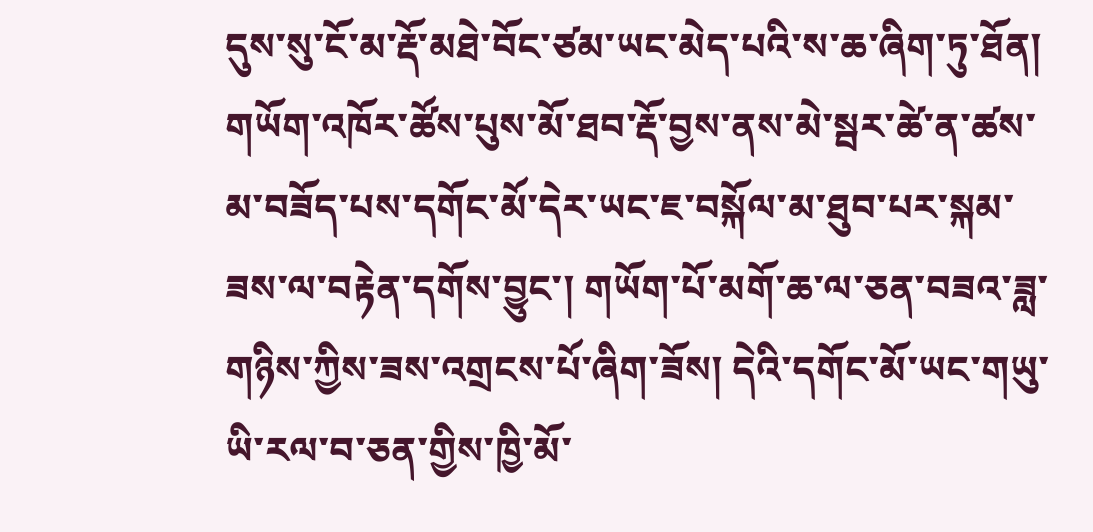དུས་སུ་ངོ་མ་རྡོ་མཐེ་བོང་ཙམ་ཡང་མེད་པའི་ས་ཆ་ཞིག་ཏུ་ཐོན། གཡོག་འཁོར་ཚོས་པུས་མོ་ཐབ་རྡོ་བྱས་ནས་མེ་སྦར་ཚེ་ན་ཚས་མ་བཟོད་པས་དགོང་མོ་དེར་ཡང་ཇ་བསྐོལ་མ་ཐུབ་པར་སྐམ་ཟས་ལ་བརྟེན་དགོས་བྱུང་། གཡོག་པོ་མགོ་ཆ་ལ་ཅན་བཟའ་ཟླ་གཉིས་ཀྱིས་ཟས་འགྲངས་པོ་ཞིག་ཟོས། དེའི་དགོང་མོ་ཡང་གཡུ་ཡི་རལ་བ་ཅན་གྱིས་ཁྱི་མོ་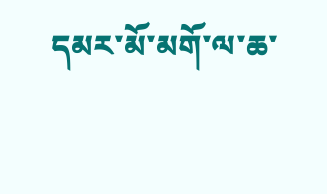དམར་མོ་མགོ་ལ་ཆ་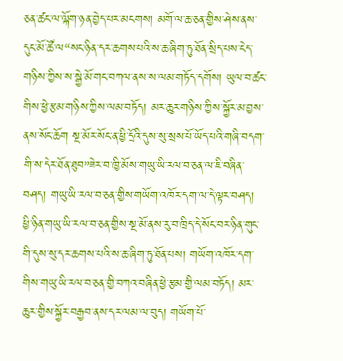ཅན་ཚང་ལ་ལྐོག་ཉན་བྱེད་པར་མངགས། མགོ་ལ་ཆ་ཅན་གྱིས་ཤེས་ནས་དུང་མོ་ཚོ་ལ“སང་ཉིན་དར་ཆགས་པའི་ས་ཆ་ཞིག་ཏུ་ཐོན་སྲིད་པས་ངེད་གཉིས་ཀྱིས་ས་སྒྱེ་མོ་གང་བཀལ་ནས་ས་ལམ་གཏོད་དགོས། ཡུལ་བ་ཚང་གིས་ཕྱེ་རྩམ་གཉིས་ཀྱིས་ལམ་བཏོད། མར་ཆུར་གཉིས་ཀྱིས་སྐྱོར་མ་བྱས་ནས་སོང་ཆོག སྔ་མོར་སོང་ན་ཕྱི་དྲོའི་དུས་སུ་སྲས་པོ་ཡོད་པའི་གཞི་བདག་གི་ས་དེར་ཐོན་ཐུབ”ཟེར་བ་ཁྱི་མོས་གཡུ་ཡི་རལ་བ་ཅན་ལ་ཇི་བཞིན་བཤད། གཡུ་ཡི་རལ་བ་ཅན་གྱིས་གཡོག་འཁོར་དག་ལ་དེ་ལྟར་བཤད། ཕྱི་ཉིན་གཡུ་ཡི་རལ་བ་ཅན་གྱིས་སྔ་མོ་ནས་རུ་བ་ཁྲིད་དེ་སོང་བར་ཉིན་གུང་གི་དུས་སུ་དར་ཆགས་པའི་ས་ཆ་ཞིག་ཏུ་ཐོན་པས། གཡོག་འཁོར་དག་གིས་གཡུ་ཡི་རལ་བ་ཅན་གྱི་བཀའ་བཞིན་ཕྱེ་རྩམ་གྱི་ལམ་བཏོད། མར་ཆུར་གྱིས་སྐྱོར་བརྒྱབ་ནས་དར་ལམ་ལ་བུད། གཡོག་པོ་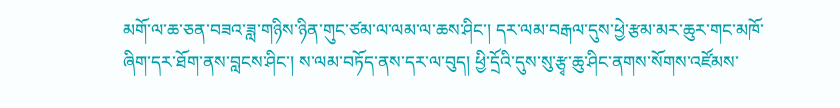མགོ་ལ་ཆ་ཅན་བཟའ་ཟླ་གཉིས་ཉིན་གུང་ཙམ་ལ་ལམ་ལ་ཆས་ཤིང་། དར་ལམ་བརྒལ་དུས་ཕྱེ་རྩམ་མར་ཆུར་གང་མཁོ་ཞིག་དར་ཐོག་ནས་བླངས་ཤིང་། ས་ལམ་བཏོད་ནས་དར་ལ་བུད། ཕྱི་དྲོའི་དུས་སུ་རྩྭ་ཆུ་ཤིང་ནགས་སོགས་འཛོམས་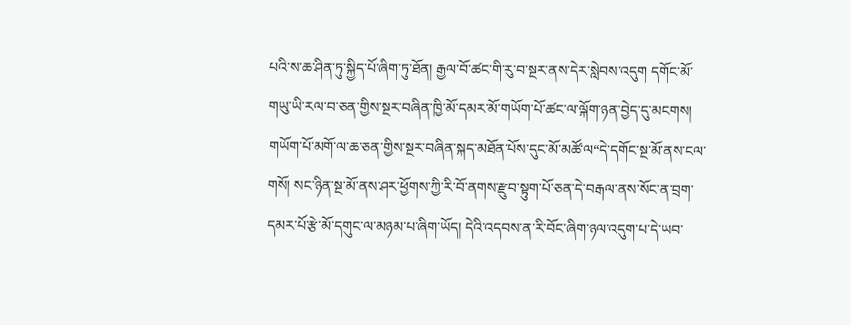པའི་ས་ཆ་ཤིན་ཏུ་སྐྱིད་པོ་ཞིག་ཏུ་ཐོན། རྒྱལ་བོ་ཚང་གི་རུ་བ་སྔར་ནས་དེར་སླེབས་འདུག དགོང་མོ་གཡུ་ཡི་རལ་བ་ཅན་གྱིས་སྔར་བཞིན་ཁྱི་མོ་དམར་མོ་གཡོག་པོ་ཚང་ལ་ལྐོག་ཉན་བྱེད་དུ་མངགས། གཡོག་པོ་མགོ་ལ་ཆ་ཅན་གྱིས་སྔར་བཞིན་སྐད་མཐོན་པོས་དུང་མོ་མཚོ་ལ“དེ་དགོང་སྔ་མོ་ནས་ངལ་གསོ། སང་ཉིན་སྔ་མོ་ནས་ཤར་ཕྱོགས་ཀྱི་རི་བོ་ནགས་རྫུབ་སྟུག་པོ་ཅན་དེ་བརྒལ་ནས་སོང་ན་བྲག་དམར་པོ་རྩེ་མོ་དགུང་ལ་མཉམ་པ་ཞིག་ཡོད། དེའི་འདབས་ན་རི་བོང་ཞིག་ཉལ་འདུག་པ་དེ་ཡབ་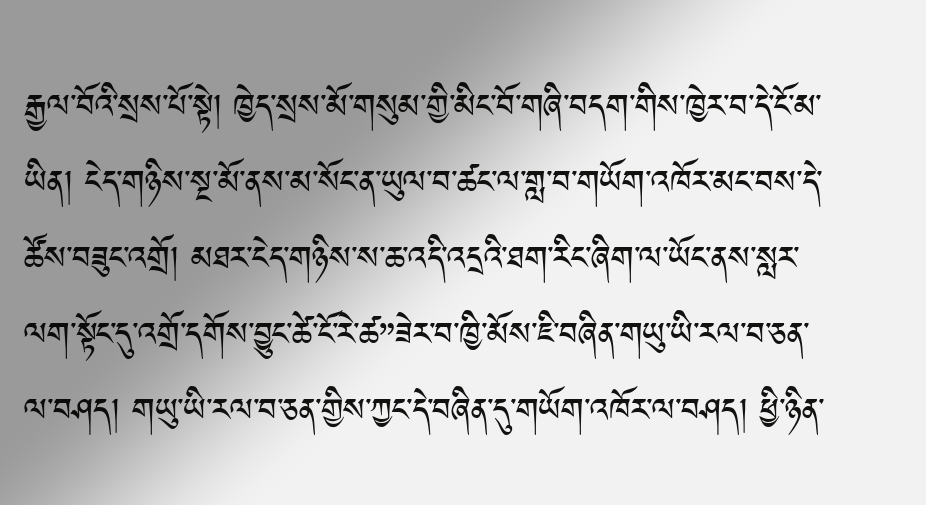རྒྱལ་བོའི་སྲས་པོ་སྟེ། ཁྱེད་སྲས་མོ་གསུམ་གྱི་མིང་བོ་གཞི་བདག་གིས་ཁྱེར་བ་དེ་ངོ་མ་ཡིན། ངེད་གཉིས་སྔ་མོ་ནས་མ་སོང་ན་ཡུལ་བ་ཚང་ལ་གླ་བ་གཡོག་འཁོར་མང་བས་དེ་ཚོས་བཟུང་འགྲོ། མཐར་ངེད་གཉིས་ས་ཆ་འདི་འདྲའི་ཐག་རིང་ཞིག་ལ་ཡོང་ནས་སླར་ལག་སྟོང་དུ་འགྲོ་དགོས་བྱུང་ཚེ་ངོ་རེ་ཚ”ཟེར་བ་ཁྱི་མོས་ཇི་བཞིན་གཡུ་ཡི་རལ་བ་ཅན་ལ་བཤད། གཡུ་ཡི་རལ་བ་ཅན་གྱིས་ཀྱང་དེ་བཞིན་དུ་གཡོག་འཁོར་ལ་བཤད། ཕྱི་ཉིན་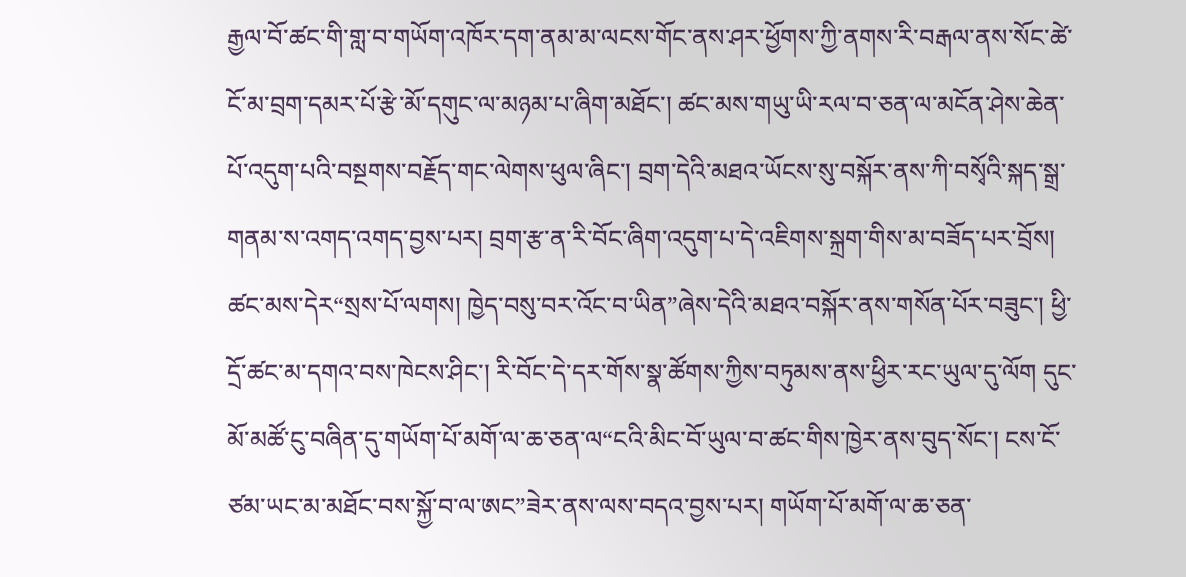རྒྱལ་བོ་ཚང་གི་གླ་བ་གཡོག་འཁོར་དག་ནམ་མ་ལངས་གོང་ནས་ཤར་ཕྱོགས་ཀྱི་ནགས་རི་བརྒལ་ནས་སོང་ཚེ་ངོ་མ་བྲག་དམར་པོ་རྩེ་མོ་དགུང་ལ་མཉམ་པ་ཞིག་མཐོང་། ཚང་མས་གཡུ་ཡི་རལ་བ་ཅན་ལ་མངོན་ཤེས་ཆེན་པོ་འདུག་པའི་བསྔགས་བརྗོད་གང་ལེགས་ཕུལ་ཞིང་། བྲག་དེའི་མཐའ་ཡོངས་སུ་བསྐོར་ནས་ཀི་བསྭོའི་སྐད་སྒྲ་གནམ་ས་འགད་འགད་བྱས་པར། བྲག་རྩ་ན་རི་བོང་ཞིག་འདུག་པ་དེ་འཇིགས་སྐྲག་གིས་མ་བཟོད་པར་བྲོས། ཚང་མས་དེར“སྲས་པོ་ལགས། ཁྱེད་བསུ་བར་འོང་བ་ཡིན”ཞེས་དེའི་མཐའ་བསྐོར་ནས་གསོན་པོར་བཟུང་། ཕྱི་དྲོ་ཚང་མ་དགའ་བས་ཁེངས་ཤིང་། རི་བོང་དེ་དར་གོས་སྣ་ཚོགས་ཀྱིས་བཏུམས་ནས་ཕྱིར་རང་ཡུལ་དུ་ལོག དུང་མོ་མཚོ་ངུ་བཞིན་དུ་གཡོག་པོ་མགོ་ལ་ཆ་ཅན་ལ“ངའི་མིང་བོ་ཡུལ་བ་ཚང་གིས་ཁྱེར་ནས་བུད་སོང་། ངས་ངོ་ཙམ་ཡང་མ་མཐོང་བས་སྐྱོ་བ་ལ་ཨང”ཟེར་ནས་ལས་བདའ་བྱས་པར། གཡོག་པོ་མགོ་ལ་ཆ་ཅན་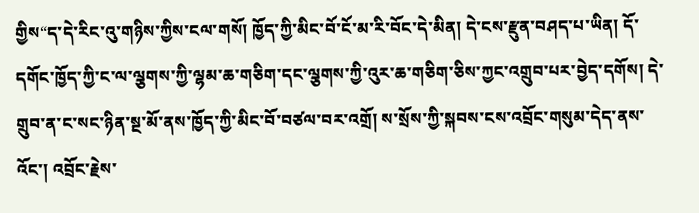གྱིས“ད་དེ་རིང་འུ་གཉིས་ཀྱིས་ངལ་གསོ། ཁྱོད་ཀྱི་མིང་བོ་ངོ་མ་རི་བོང་དེ་མིན། དེ་ངས་རྫུན་བཤད་པ་ཡིན། དོ་དགོང་ཁྱོད་ཀྱི་ང་ལ་ལྕགས་ཀྱི་ལྷམ་ཆ་གཅིག་དང་ལྕགས་ཀྱི་འུར་ཆ་གཅིག་ཅིས་ཀྱང་འགྲུབ་པར་བྱེད་དགོས། དེ་གྲུབ་ན་ང་སང་ཉིན་སྔ་མོ་ནས་ཁྱོད་ཀྱི་མིང་བོ་བཙལ་བར་འགྲོ། ས་སྲོས་ཀྱི་སྐབས་ངས་འབྲོང་གསུམ་དེད་ནས་འོང་། འབྲོང་རྗེས་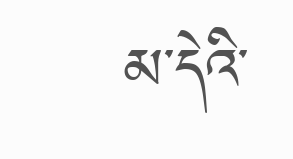མ་དེའི་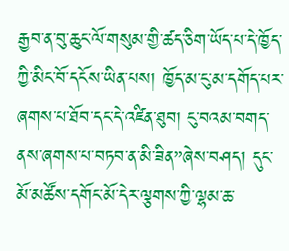རྒྱབ་ན་བུ་ཆུང་ལོ་གསུམ་གྱི་ཚད་ཅིག་ཡོད་པ་དེ་ཁྱོད་ཀྱི་མིང་བོ་དངོས་ཡིན་པས། ཁྱོད་མ་ངུ་མ་དགོད་པར་ཞགས་པ་ཐོབ་དང་དེ་འཛིན་ཐུབ། ངུ་བའམ་བགད་ནས་ཞགས་པ་བཏབ་ན་མི་ཟིན”ཞེས་བཤད། དུང་མོ་མཚོས་དགོང་མོ་དེར་ལྕགས་ཀྱི་ལྷམ་ཆ་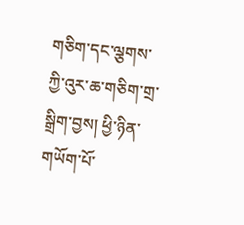གཅིག་དང་ལྕགས་ཀྱི་འུར་ཆ་གཅིག་གྲ་སྒྲིག་བྱས། ཕྱི་ཉིན་གཡོག་པོ་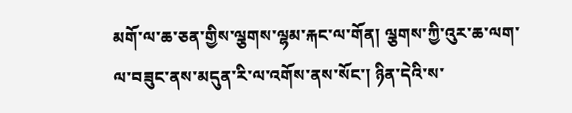མགོ་ལ་ཆ་ཅན་གྱིས་ལྕགས་ལྷམ་རྐང་ལ་གོན། ལྕགས་ཀྱི་འུར་ཆ་ལག་ལ་བཟུང་ནས་མདུན་རི་ལ་འགོས་ནས་སོང་། ཉིན་དེའི་ས་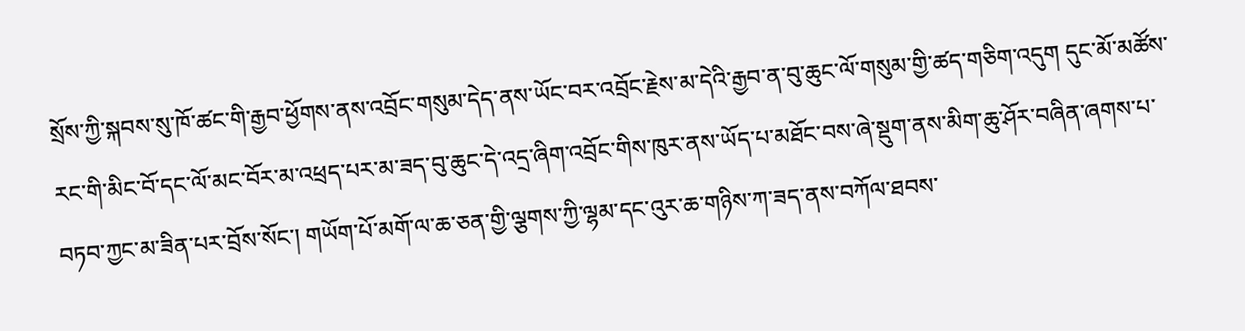སྲོས་ཀྱི་སྐབས་སུ་ཁོ་ཚང་གི་རྒྱབ་ཕྱོགས་ནས་འབྲོང་གསུམ་དེད་ནས་ཡོང་བར་འབྲོང་རྗེས་མ་དེའི་རྒྱབ་ན་བུ་ཆུང་ལོ་གསུམ་གྱི་ཚད་གཅིག་འདུག དུང་མོ་མཚོས་རང་གི་མིང་བོ་དང་ལོ་མང་བོར་མ་འཕྲད་པར་མ་ཟད་བུ་ཆུང་དེ་འདྲ་ཞིག་འབྲོང་གིས་ཁུར་ནས་ཡོད་པ་མཐོང་བས་ཞེ་སྡུག་ནས་མིག་ཆུ་ཤོར་བཞིན་ཞགས་པ་བཏབ་ཀྱང་མ་ཟིན་པར་བྲོས་སོང་། གཡོག་པོ་མགོ་ལ་ཆ་ཅན་གྱི་ལྕགས་ཀྱི་ལྷམ་དང་འུར་ཆ་གཉིས་ཀ་ཟད་ནས་བཀོལ་ཐབས་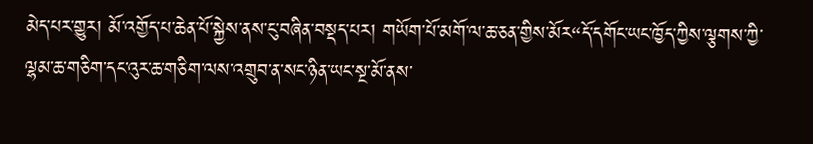མེད་པར་གྱུར། མོ་འགྱོད་པ་ཆེན་པོ་སྐྱེས་ནས་ངུ་བཞིན་བསྡད་པར། གཡོག་པོ་མགོ་ལ་ཆ་ཅན་གྱིས་མོར“དོ་དགོང་ཡང་ཁྱོད་ཀྱིས་ལྕགས་ཀྱི་ལྷམ་ཆ་གཅིག་དང་འུར་ཆ་གཅིག་ལས་འགྲུབ་ན་སང་ཉིན་ཡང་སྔ་མོ་ནས་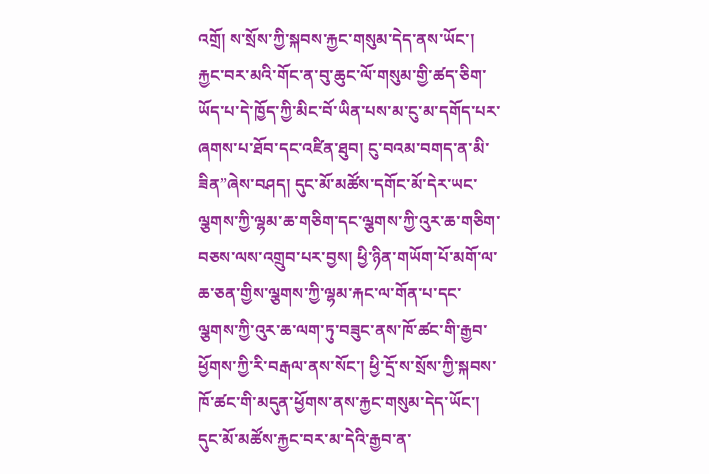འགྲོ། ས་སྲོས་ཀྱི་སྐབས་རྐྱང་གསུམ་དེད་ནས་ཡོང་། རྐྱང་བར་མའི་གོང་ན་བུ་ཆུང་ལོ་གསུམ་གྱི་ཚད་ཅིག་ཡོད་པ་དེ་ཁྱོད་ཀྱི་མིང་བོ་ཡིན་པས་མ་ངུ་མ་དགོད་པར་ཞགས་པ་ཐོབ་དང་འཛིན་ཐུབ། ངུ་བའམ་བགད་ན་མི་ཟིན”ཞེས་བཤད། དུང་མོ་མཚོས་དགོང་མོ་དེར་ཡང་ལྕགས་ཀྱི་ལྷམ་ཆ་གཅིག་དང་ལྕགས་ཀྱི་འུར་ཆ་གཅིག་བཅས་ལས་འགྲུབ་པར་བྱས། ཕྱི་ཉིན་གཡོག་པོ་མགོ་ལ་ཆ་ཅན་གྱིས་ལྕགས་ཀྱི་ལྷམ་རྐང་ལ་གོན་པ་དང་ལྕགས་ཀྱི་འུར་ཆ་ལག་ཏུ་བཟུང་ནས་ཁོ་ཚང་གི་རྒྱབ་ཕྱོགས་ཀྱི་རི་བརྒལ་ནས་སོང་། ཕྱི་དྲོ་ས་སྲོས་ཀྱི་སྐབས་ཁོ་ཚང་གི་མདུན་ཕྱོགས་ནས་རྐྱང་གསུམ་དེད་ཡོང་། དུང་མོ་མཚོས་རྐྱང་བར་མ་དེའི་རྒྱབ་ན་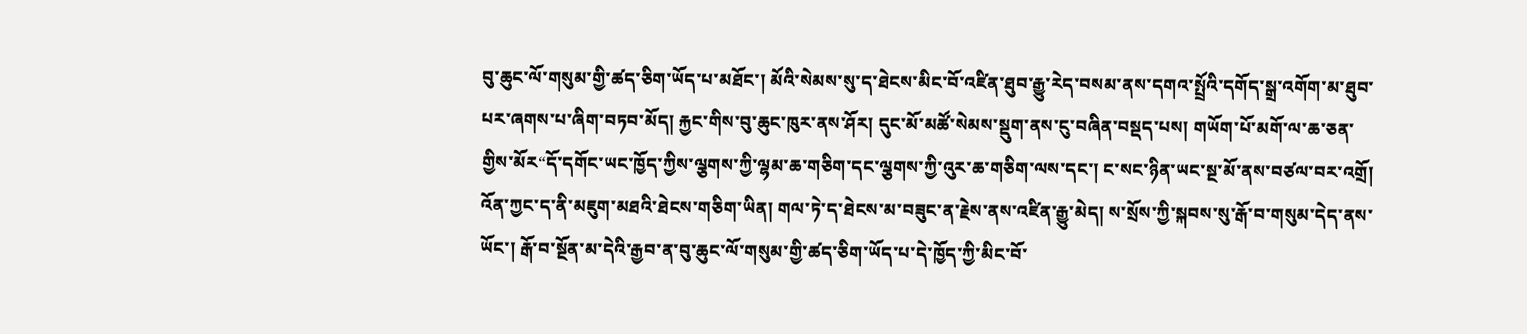བུ་ཆུང་ལོ་གསུམ་གྱི་ཚད་ཅིག་ཡོད་པ་མཐོང་། མོའི་སེམས་སུ་ད་ཐེངས་མིང་བོ་འཛིན་ཐུབ་རྒྱུ་རེད་བསམ་ནས་དགའ་སྤྲོའི་དགོད་སྒྲ་འགོག་མ་ཐུབ་པར་ཞགས་པ་ཞིག་བཏབ་མོད། རྐྱང་གིས་བུ་ཆུང་ཁུར་ནས་ཤོར། དུང་མོ་མཚོ་སེམས་སྡུག་ནས་ངུ་བཞིན་བསྡད་པས། གཡོག་པོ་མགོ་ལ་ཆ་ཅན་གྱིས་མོར“དོ་དགོང་ཡང་ཁྱོད་ཀྱིས་ལྕགས་ཀྱི་ལྷམ་ཆ་གཅིག་དང་ལྕགས་ཀྱི་འུར་ཆ་གཅིག་ལས་དང་། ང་སང་ཉིན་ཡང་སྔ་མོ་ནས་བཙལ་བར་འགྲོ། འོན་ཀྱང་ད་ནི་མཇུག་མཐའི་ཐེངས་གཅིག་ཡིན། གལ་ཏེ་ད་ཐེངས་མ་བཟུང་ན་རྗེས་ནས་འཛིན་རྒྱུ་མེད། ས་སྲོས་ཀྱི་སྐབས་སུ་རྒོ་བ་གསུམ་དེད་ནས་ཡོང་། རྒོ་བ་སྔོན་མ་དེའི་རྒྱབ་ན་བུ་ཆུང་ལོ་གསུམ་གྱི་ཚད་ཅིག་ཡོད་པ་དེ་ཁྱོད་ཀྱི་མིང་བོ་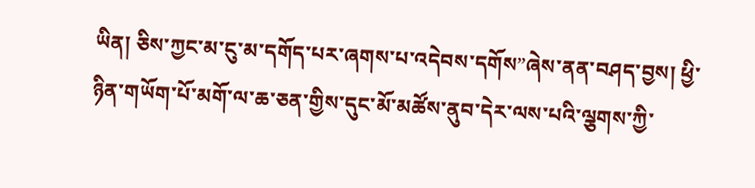ཡིན། ཅིས་ཀྱང་མ་ངུ་མ་དགོད་པར་ཞགས་པ་འདེབས་དགོས”ཞེས་ནན་བཤད་བྱས། ཕྱི་ཉིན་གཡོག་པོ་མགོ་ལ་ཆ་ཅན་གྱིས་དུང་མོ་མཚོས་ནུབ་དེར་ལས་པའི་ལྕགས་ཀྱི་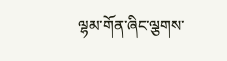ལྷམ་གོན་ཞིང་ལྕགས་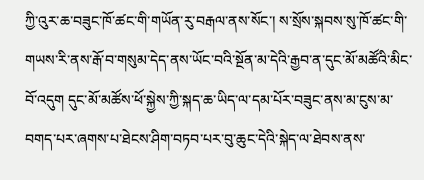ཀྱི་འུར་ཆ་བཟུང་ཁོ་ཚང་གི་གཡོན་རུ་བརྒལ་ནས་སོང་། ས་སྲོས་སྐབས་སུ་ཁོ་ཚང་གི་གཡས་རི་ནས་རྒོ་བ་གསུམ་དེད་ནས་ཡོང་བའི་སྔོན་མ་དེའི་རྒྱབ་ན་དུང་མོ་མཚོའི་མིང་བོ་འདུག དུང་མོ་མཚོས་ཕོ་སྐྱེས་ཀྱི་སྐད་ཆ་ཡིད་ལ་དམ་པོར་བཟུང་ནས་མ་ངུས་མ་བགད་པར་ཞགས་པ་ཐེངས་ཤིག་བཏབ་པར་བུ་ཆུང་དེའི་སྐེད་ལ་ཐེབས་ནས་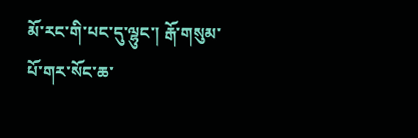མོ་རང་གི་པང་དུ་ལྷུང་། རྒོ་གསུམ་པོ་གར་སོང་ཆ་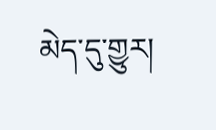མེད་དུ་གྱུར།